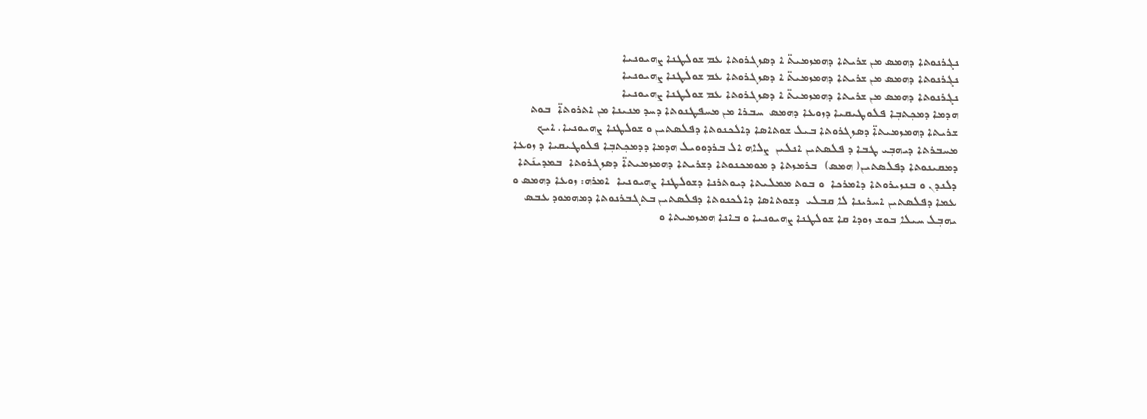ܢܓܪܢܘܬܐ ܕܗܡܣ ܡܢ ܫܪܝܬܐ ܕܗܡܙܡܝܬ̈ ܐ ܕܣܙܓܪܘܬܐ ܥܡ ܫܘܠܛܢܐ ܨܗܝܘܢܝܐ
ܢܓܪܢܘܬܐ ܕܗܡܣ ܡܢ ܫܪܝܬܐ ܕܗܡܙܡܝܬ̈ ܐ ܕܣܙܓܪܘܬܐ ܥܡ ܫܘܠܛܢܐ ܨܗܝܘܢܝܐ
ܢܓܪܢܘܬܐ ܕܗܡܣ ܡܢ ܫܪܝܬܐ ܕܗܡܙܡܝܬ̈ ܐ ܕܣܙܓܪܘܬܐ ܥܡ ܫܘܠܛܢܐ ܨܗܝܘܢܝܐ
ܗܕܡܐ ܕܡܟܼܬܒܼܐ ܦܠܘܛܝܩܝܐ ܕܙܘܥܐ ܕܗܡܣ  ܚܒܪܐ ܡܢ ܡܚܦܛܢܘܬܐ ܕܚܕ ܡܢܝܢܐ ܡܢ ܐܬܪܘܬܐ̈  ܒܘܬ ܫܪܝܬܐ ܕܗܡܙܡܝܬܐ̈ ܕܣܙܓܪܘܬܐ ܒܝܠ ܫܘܬܐܣܐ ܕܐܠܟܢܘܬܐ ܕܦܠܣܬܝܢ ܘ ܫܘܠܛܢܐ ܨܗܝܘܢܝܐ. ܐܝܟ ܡܚܒܪܬܐ ܕܝܗܒܼܝ ܛܒܐ ܕ ܦܠܣܬܝܢ ܐܢܠܝܢ  ܨܠܐܗ ܐܠ ܒܪܕܘܘܝܠ ܗܕܡܐ ܕܕܡܟܼܬܒܼܐ ܦܠܘܛܝܩܝܐ ܕ ܙܘܥܐ ܕܡܩܝܢܘܬܐ ܕܦܠܣܬܝܢ( ܗܡܣ)  ܒܪܡܙܬܐ ܕ ܡܘܡܟܢܘܬܐ ܕܫܪܝܬܐ ܕܗܡܙܡܝܬܐ̈ ܕܣܙܓܪܘܬܐ  ܒܡܕܝܢܰܬܐ ܕܠܢܕܢ ܘ ܒܢܙܝܪܘܬܐ ܕܐܡܪܟܐ  ܘ ܒܘܬ ܡܡܠܝܬܐ ܕܝܘܬܪܢܐ ܕܫܘܠܛܢܐ ܨܗܝܘܢܝܐ  ܐܡܪܗ: ܙܘܥܐ ܕܗܡܣ ܘ ܥܡܐ ܕܦܠܣܬܝܢ ܐܚܪܝܢܐ ܠܐ ܩܒܠܝ  ܕܫܘܬܐܣܐ ܕܐܠܟܢܘܬܐ ܕܦܠܣܬܝܢ ܒܬܓܒܪܢܘܬܐ ܕܡܗܡܘܕ ܥܒܣ ܝܗܒܼܠ ܚܝܠܐ ܒܘܫ ܙܘܕܐ ܩܐ ܫܘܠܛܢܐ ܨܗܝܘܢܝܐ ܘ ܒܐܢܐ ܗܡܙܡܝܬܐ ܘ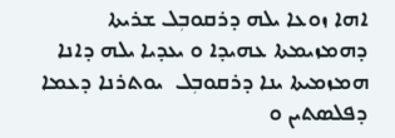ܐܗܐ ܙܘܥܐ ܝܠܗ ܕܪܩܘܒܼܠ ܫܪܝܬܐ ܕܗܡܙܝܡܬܐ ܥܗܝܕܐ ܘ ܝܥܕܝܐ ܝܠܗ ܕܐܢܐ ܗܡܙܡܝܬܐ ܝܢܐ ܕܪܩܘܒܼܠ  ܝܘܬܪܢܐ ܕܥܡܐ ܕܦܠܣܬܝܢ ܘ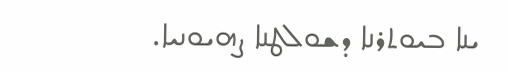ܝܢܐ ܒܝܘܬܪܢܐ ܕܫܘܠܛܢܐ ܨܗܝܘܢܝܐ.